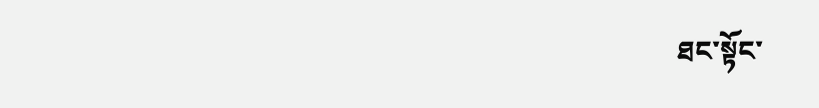ཐང་སྟོང་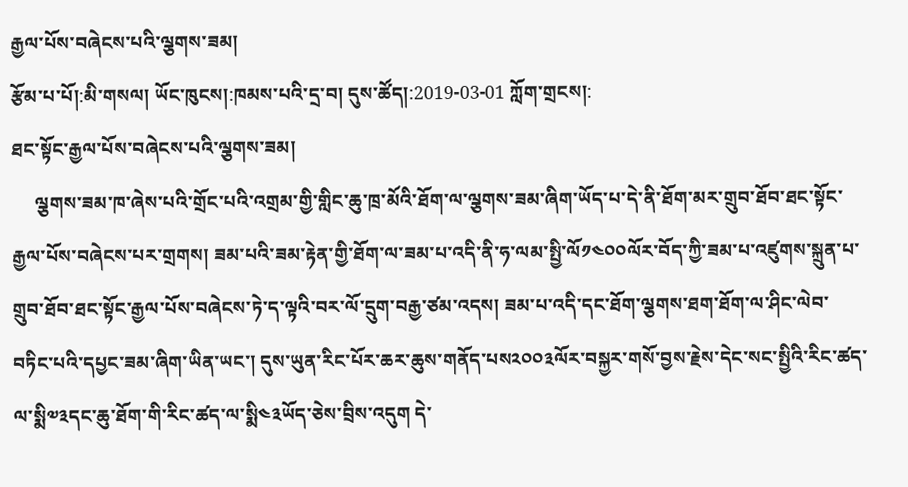རྒྱལ་པོས་བཞེངས་པའི་ལྕགས་ཟམ།
རྩོམ་པ་པོ།:མི་གསལ། ཡོང་ཁུངས།:ཁམས་པའི་དྲ་བ། དུས་ཚོད།:2019-03-01 ཀློག་གྲངས།:
ཐང་སྟོང་རྒྱལ་པོས་བཞེངས་པའི་ལྕགས་ཟམ།
     ལྕགས་ཟམ་ཁ་ཞེས་པའི་གྲོང་པའི་འགྲམ་གྱི་གླིང་ཆུ་ཁྲ་མོའི་ཐོག་ལ་ལྕགས་ཟམ་ཞིག་ཡོད་པ་དེ་ནི་ཐོག་མར་གྲུབ་ཐོབ་ཐང་སྟོང་རྒྱལ་པོས་བཞེངས་པར་གྲགས། ཟམ་པའི་ཟམ་རྟེན་གྱི་ཐོག་ལ་ཟམ་པ་འདི་ནི་ཧ་ལམ་སྤྱི་ལོ༡༤༠༠ལོར་བོད་ཀྱི་ཟམ་པ་འཛུགས་སྐྲུན་པ་གྲུབ་ཐོབ་ཐང་སྟོང་རྒྱལ་པོས་བཞེངས་ཏེ་ད་ལྟའི་བར་ལོ་དྲུག་བརྒྱ་ཙམ་འདས། ཟམ་པ་འདི་དང་ཐོག་ལྕགས་ཐག་ཐོག་ལ་ཤིང་ལེབ་བཏིང་པའི་དཔྱང་ཟམ་ཞིག་ཡིན་ཡང་། དུས་ཡུན་རིང་པོར་ཆར་ཆུས་གནོད་པས༢༠༠༣ལོར་བསྐྱར་གསོ་བྱས་རྗེས་དེང་སང་སྤྱིའི་རིང་ཚད་ལ་སྨི༧༣དང་ཆུ་ཐོག་གི་རིང་ཚད་ལ་སྨི༤༣ཡོད་ཅེས་བྲིས་འདུག དེ་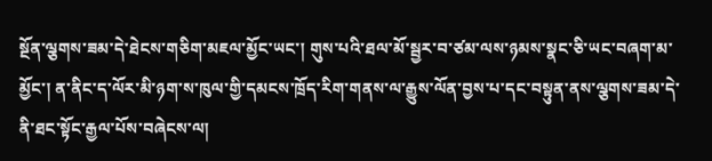སྔོན་ལྕགས་ཟམ་དེ་ཐེངས་གཅིག་མཇལ་མྱོང་ཡང་། གུས་པའི་ཐལ་མོ་སྦྱར་བ་ཙམ་ལས་ཉམས་སྣང་ཅི་ཡང་བཞག་མ་མྱོང་། ན་ནིང་ད་ལོར་མི་ཉག་ས་ཁུལ་གྱི་དམངས་ཁྲོད་རིག་གནས་ལ་རྒྱུས་ལོན་བྱས་པ་དང་བསྟུན་ནས་ལྕགས་ཟམ་དེ་ནི་ཐང་སྟོང་རྒྱལ་པོས་བཞེངས་ལ།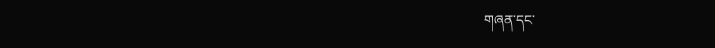གཞན་དང་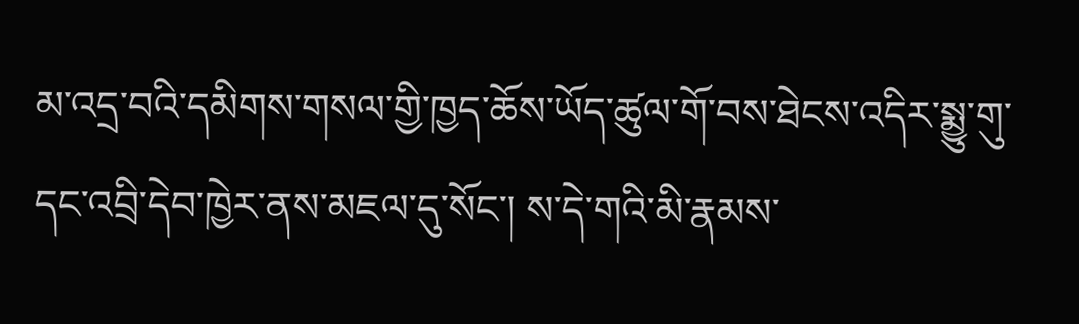མ་འདྲ་བའི་དམིགས་གསལ་གྱི་ཁྱད་ཆོས་ཡོད་ཚུལ་གོ་བས་ཐེངས་འདིར་སྨྱུ་གུ་དང་འབྲི་དེབ་ཁྱེར་ནས་མཇལ་དུ་སོང་། ས་དེ་གའི་མི་རྣམས་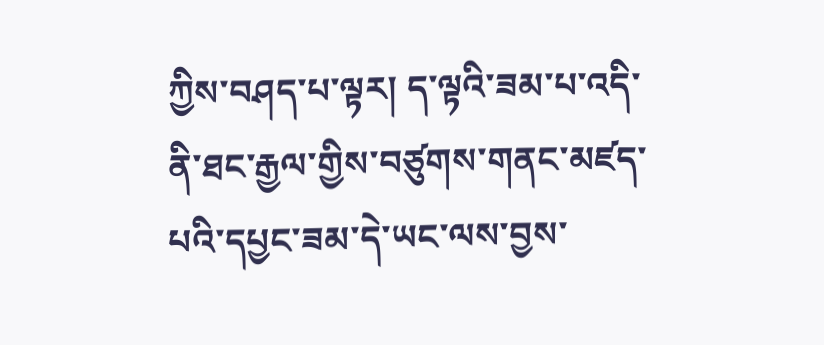ཀྱིས་བཤད་པ་ལྟར། ད་ལྟའི་ཟམ་པ་འདི་ནི་ཐང་རྒྱལ་གྱིས་བཙུགས་གནང་མཛད་པའི་དཔྱང་ཟམ་དེ་ཡང་ལས་བྱས་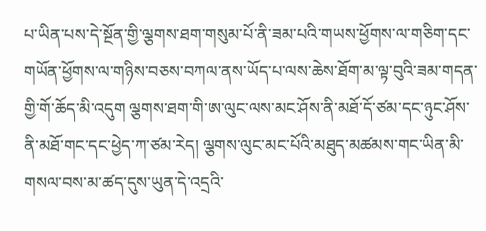པ་ཡིན་པས་དེ་སྔོན་གྱི་ལྕགས་ཐག་གསུམ་པོ་ནི་ཟམ་པའི་གཡས་ཕྱོགས་ལ་གཅིག་དང་གཡོན་ཕྱོགས་ལ་གཉིས་བཅས་བཀལ་ནས་ཡོད་པ་ལས་ཆེས་ཐོག་མ་ལྟ་བུའི་ཟམ་གདན་གྱི་གོ་ཆོད་མི་འདུག ལྕགས་ཐག་གི་ཨ་ལུང་ལས་མང་ཤོས་ནི་མཐོ་དོ་ཙམ་དང་ཉུང་ཤོས་ནི་མཐོ་གང་དང་ཕྱེད་ཀ་ཙམ་རེད། ལྕགས་ལུང་མང་པོའི་མཐུད་མཚམས་གང་ཡིན་མི་གསལ་བས་མ་ཚད་དུས་ཡུན་དེ་འདྲའི་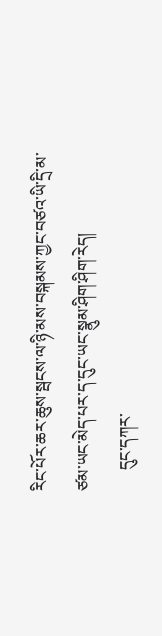རིང་པོར་ཆར་ཆུས་སྦངས་ལ་ཉི་མས་བསྐམས་ཀྱང་བཙའ་ཡི་དྲི་མ་ཙམ་ཡང་མེད་པར་ད་དུང་ཡང་སྣུམ་ཤིག་ཤིག་རེད།
     དུང་དཀར་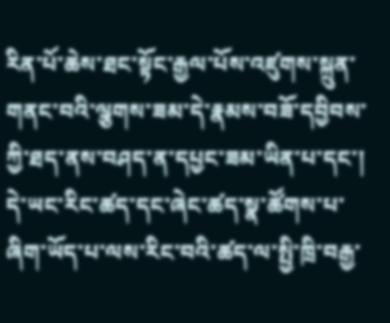རིན་པོ་ཆེས་ཐང་སྟོང་རྒྱལ་པོས་འཛུགས་སྐྲུན་གནང་བའི་ལྕགས་ཟམ་དེ་རྣམས་བཟོ་དབྱིབས་ཀྱི་ཐད་ནས་བཤད་ན་དཔྱང་ཟམ་ཡིན་པ་དང་། དེ་ཡང་རིང་ཚད་དང་ཞེང་ཚད་སྣ་ཚོགས་པ་ཞིག་ཡོད་པ་ལས་རིང་བའི་ཚད་ལ་སྤྱི་ཁྲི་བརྒྱ་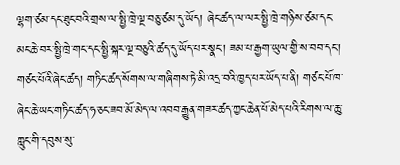ལྷག་ཙམ་དང་ཐུང་བའི་གྲས་ལ་སྤྱི་ཁྲེ་ལྔ་བཅུ་ཙམ་དུ་ཡོད། ཞེང་ཚད་ལ་ལར་སྤྱི་ཁྲེ་གཉིས་ཙམ་དང་མང་ཆེ་བར་སྤྱི་ཁྲེ་གང་དང་སྤྱི་སྐར་ལྔ་བཅུའི་ཚད་དུ་ཡོད་པར་སྣང་། ཟམ་པ་རྒྱག་ཡུལ་གྱི་ས་བབ་དང་། གཙང་པོའི་ཞེང་ཚད། གཏིང་ཚད་སོགས་ལ་གཞིགས་ཏེ་མི་འདྲ་བའི་ཁྱད་པར་ཡོད་པ་ནི། གཙང་པོ་ཁ་ཞེང་ཆེ་ཡང་གཏིང་ཚད་ཧ་ཅང་ཟབ་མོ་མེད་ལ་འབབ་རྒྱུན་གཟར་ཚད་ཀྱང་ཆེན་པོ་མེད་པའི་རིགས་ལ་ཆུ་ཀླུང་གི་དབུས་སུ་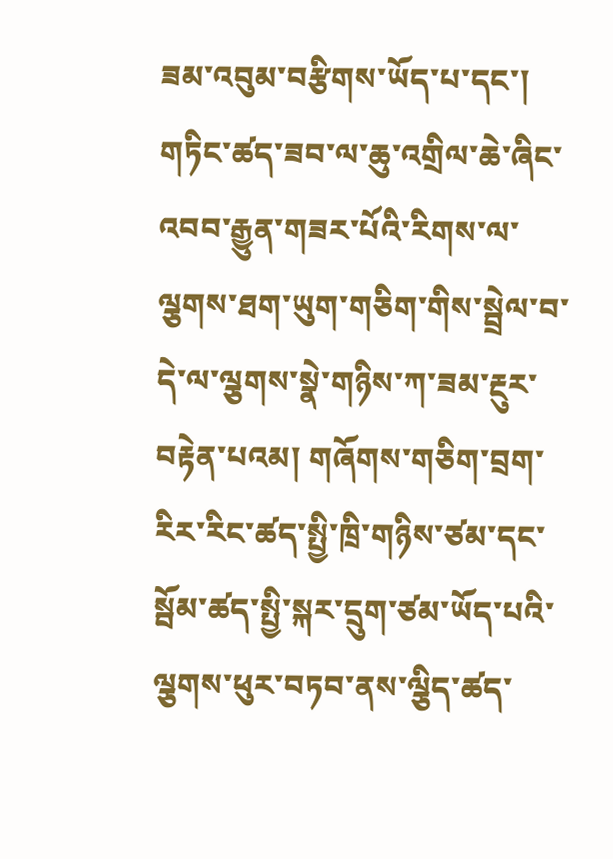ཟམ་འབུམ་བརྩིགས་ཡོད་པ་དང་། གཏིང་ཚད་ཟབ་ལ་ཆུ་འགྲིལ་ཆེ་ཞིང་འབབ་རྒྱུན་གཟར་པོའི་རིགས་ལ་ལྕགས་ཐག་ཡུག་གཅིག་གིས་སྦྲེལ་བ་དེ་ལ་ལྕགས་སྣེ་གཉིས་ཀ་ཟམ་རྔུར་བརྟེན་པའམ། གཞོགས་གཅིག་བྲག་རིར་རིང་ཚད་སྤྱི་ཁྲི་གཉིས་ཙམ་དང་སྦོམ་ཚད་སྤྱི་སྐར་དྲུག་ཙམ་ཡོད་པའི་ལྕགས་ཕུར་བཏབ་ནས་ལྕིད་ཚད་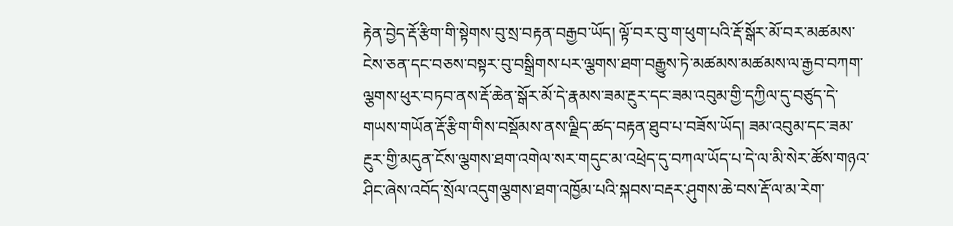རྟེན་བྱེད་རྡོ་རྩིག་གི་སྟེགས་བུ་སྲ་བརྟན་བརྒྱབ་ཡོད། ལྟོ་བར་བུ་ག་ཕུག་པའི་རྡོ་སྒོར་མོ་བར་མཚམས་ངེས་ཅན་དང་བཅས་བསྟར་བུ་བསྒྲིགས་པར་ལྕགས་ཐག་བརྒྱུས་ཏེ་མཚམས་མཚམས་ལ་རྒྱབ་བཀག་ལྕགས་ཕུར་བཏབ་ནས་རྡོ་ཆེན་སྒོར་མོ་དེ་རྣམས་ཟམ་རྔུར་དང་ཟམ་འབུམ་གྱི་དཀྱིལ་དུ་བཙུད་དེ་གཡས་གཡོན་རྡོ་རྩིག་གིས་བསྡོམས་ནས་ལྗིད་ཚད་བརྟན་ཐུབ་པ་བཟོས་ཡོད། ཟམ་འབུམ་དང་ཟམ་རྔུར་གྱི་མདུན་ངོས་ལྕགས་ཐག་འགེལ་སར་གདུང་མ་འཕྲེད་དུ་བཀལ་ཡོད་པ་དེ་ལ་མི་སེར་ཚོས་གཉའ་ཤིང་ཞེས་འབོད་སྲོལ་འདུགལྕགས་ཐག་འཁྱོམ་པའི་སྐབས་བརྡར་ཤུགས་ཆེ་བས་རྡོ་ལ་མ་རེག་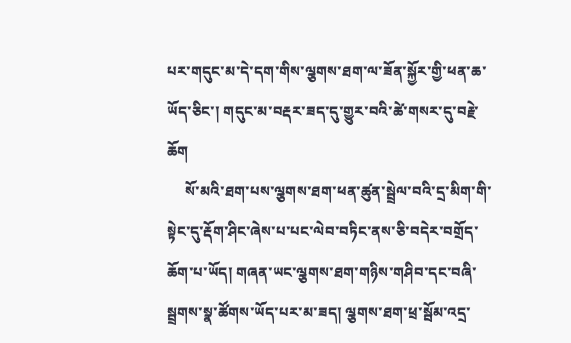པར་གདུང་མ་དེ་དག་གིས་ལྕགས་ཐག་ལ་ཟོན་སྐྱོར་གྱི་ཕན་ཆ་ཡོད་ཅིང་། གདུང་མ་བརྡར་ཟད་དུ་གྱུར་བའི་ཚེ་གསར་དུ་བརྗེ་ཆོག
     སོ་མའི་ཐག་པས་ལྕགས་ཐག་ཕན་ཚུན་སྦྲེལ་བའི་དྲ་མིག་གི་སྟེང་དུ་རྡོག་ཤིང་ཞེས་པ་པང་ལེབ་བཏིང་ནས་ཅི་བདེར་བགྲོད་ཆོག་པ་ཡོད། གཞན་ཡང་ལྕགས་ཐག་གཉིས་གཤིབ་དང་བཞི་སྦྲགས་སྣ་ཚོགས་ཡོད་པར་མ་ཟད། ལྕགས་ཐག་ཕྲ་སྦོམ་འདྲ་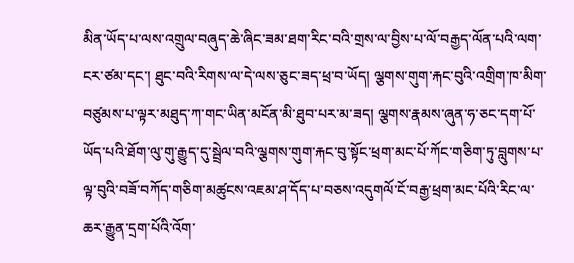མིན་ཡོད་པ་ལས་འགྲུལ་བཞུད་ཆེ་ཞིང་ཟམ་ཐག་རིང་བའི་གྲས་ལ་བྱིས་པ་ལོ་བརྒྱད་ལོན་པའི་ལག་ངར་ཙམ་དང་། ཐུང་བའི་རིགས་ལ་དེ་ལས་ཅུང་ཟད་ཕྲ་བ་ཡོད། ལྕགས་གུག་རྐང་བུའི་འགྲིག་ཁ་མིག་བཙུམས་པ་ལྟར་མཐུད་ཀ་གང་ཡིན་མངོན་མི་ཐུབ་པར་མ་ཟད། ལྕགས་རྣམས་ཞུན་ཧ་ཅང་དག་པོ་ཡོད་པའི་ཐོག་ལུ་གུ་རྒྱུད་དུ་སྦྲེལ་བའི་ལྕགས་གུག་རྐང་བུ་སྟོང་ཕྲག་མང་པོ་ཀོང་གཅིག་ཏུ་བླུགས་པ་ལྟ་བུའི་བཟོ་བཀོད་གཅིག་མཚུངས་འཇམ་ཤ་དོད་པ་བཅས་འདུགལོ་ངོ་བརྒྱ་ཕྲག་མང་པོའི་རིང་ལ་ཆར་རྒྱུན་དྲག་པོའི་འོག་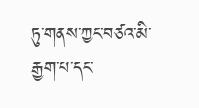ཏུ་གནས་ཀྱང་བཙའ་མི་རྒྱག་པ་དང་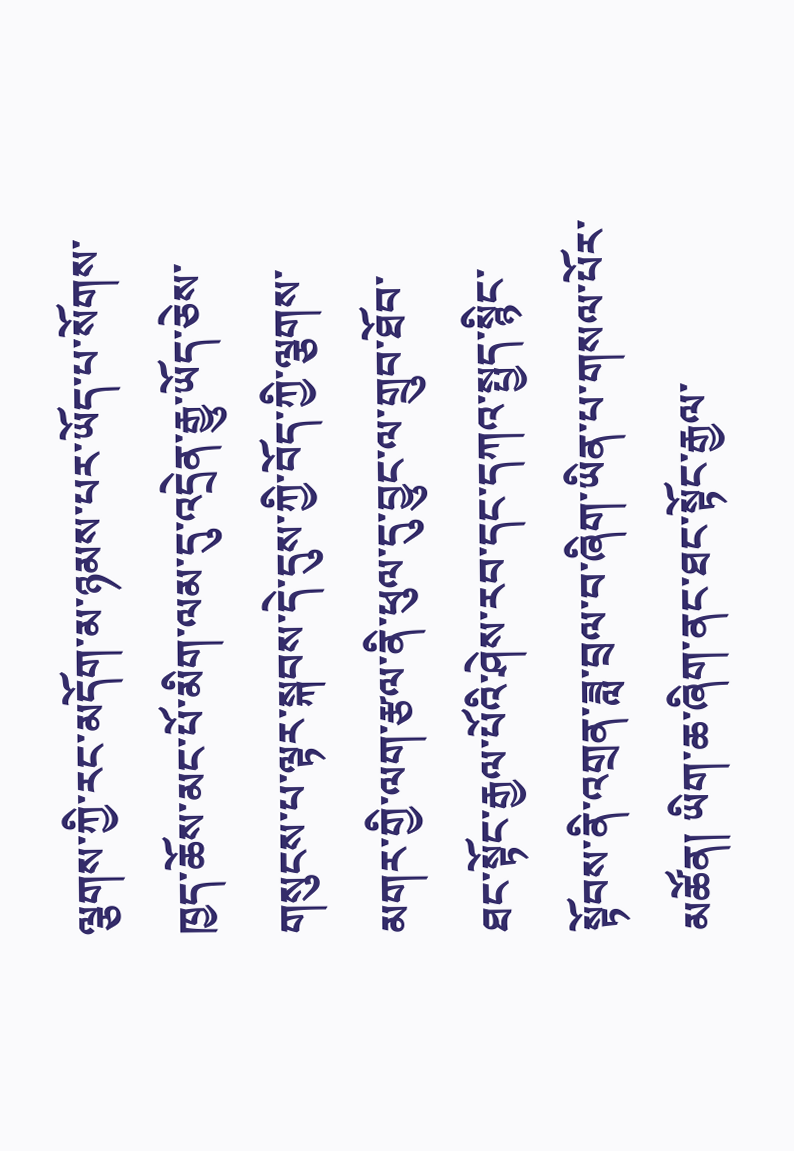ལྕགས་ཀྱི་རང་མདོག་མ་ཉམས་པར་ཡོད་པ་སོགས་ཁྱད་ཆོས་མང་པོ་མིག་ལམ་དུ་འདྲེན་རྒྱུ་ཡོད་ཅེས་གསུངས་པ་ལྟར་སྐབས་དེ་དུས་ཀྱི་བོད་ཀྱི་ལྕགས་མགར་གྱི་ལག་རྩལ་ནི་ཕུལ་དུ་བྱུང་ལ་གྲུབ་ཐོབ་ཐང་སྟོང་རྒྱལ་པོའི་ཤེས་རབ་དང་དཀའ་སྤྱད་སྙིང་སྟོབས་ནི་འགྲན་ཟླ་བྲལ་བ་ཞིག་ཡིན་པ་གསལ་པོར་མཚོན། ཡིག་ཆ་ཞིག་ནང་ཐང་སྟོང་རྒྱལ་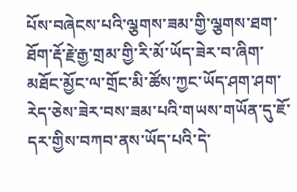པོས་བཞེངས་པའི་ལྕགས་ཟམ་གྱི་ལྕགས་ཐག་ཐོག་རྡོ་རྗེ་རྒྱ་གྲམ་གྱི་རི་མོ་ཡོད་ཟེར་བ་ཞིག་མཐོང་མྱོང་ལ་གྲོང་མི་ཚོས་ཀྱང་ཡོད་ཤག་ཤག་རེད་ཅེས་ཟེར་བས་ཟམ་པའི་གཡས་གཡོན་དུ་ཇོ་དར་གྱིས་བཀབ་ནས་ཡོད་པའི་དེ་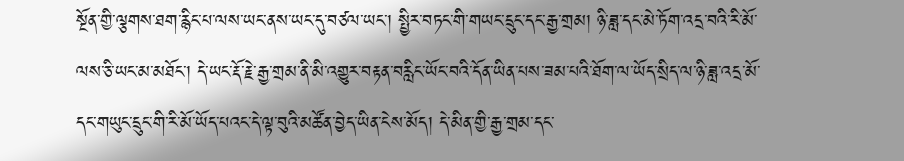སྔོན་གྱི་ལྕགས་ཐག་རྙིང་པ་ལས་ཡང་ནས་ཡང་དུ་བཙལ་ཡང་། སྤྱིར་བཏང་གི་གཡང་དྲུང་དང་རྒྱ་གྲམ། ཉི་ཟླ་དང་མེ་ཏོག་འདྲ་བའི་རི་མོ་ལས་ཅི་ཡང་མ་མཐོང་། དེ་ཡང་རྡོ་རྗེ་རྒྱ་གྲམ་ནི་མི་འགྱུར་བརྟན་བརླིང་ཡོང་བའི་དོན་ཡིན་པས་ཟམ་པའི་ཐོག་ལ་ཡོད་སྲིད་ལ་ཉི་ཟླ་འདྲ་མོ་དང་གཡུང་དྲུང་གི་རི་མོ་ཡོད་པའང་དེ་ལྟ་བུའི་མཚོན་བྱེད་ཡིན་ངེས་མོད། དེ་མིན་གྱི་རྒྱ་གྲམ་དང་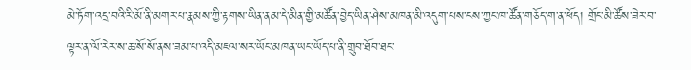མེ་ཏོག་འདྲ་བའི་རི་མོ་ནི་མགར་པ་རྣམས་ཀྱི་རྟགས་ཡིན་ནམ་དེ་མིན་གྱི་མཚོན་བྱེད་ཡིན་ཤེས་མཁན་མི་འདུག་པས་ངས་ཀྱང་ཁ་ཚོན་གཅོད་ག་ན་ཕོད། གྲོང་མི་ཚོས་ཟེར་བ་ལྟར་ན་ལོ་རེར་ས་ཆ་སོ་སོ་ནས་ཟམ་པ་འདི་མཇལ་སར་ཡོང་མཁན་ཡང་ཡོད་པ་ནི་གྲུབ་ཐོབ་ཐང་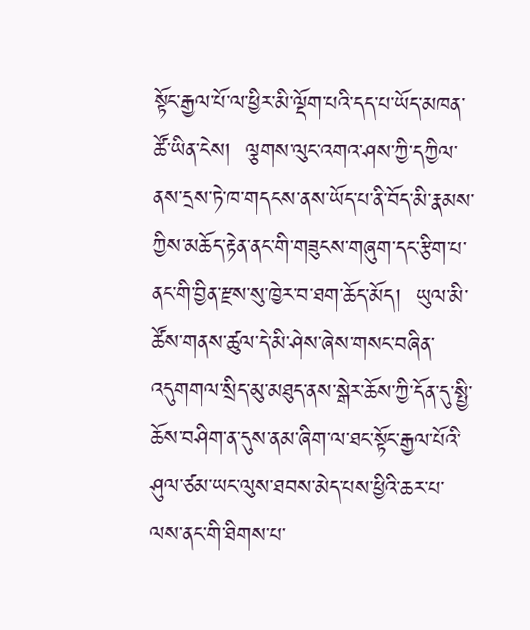སྟོང་རྒྱལ་པོ་ལ་ཕྱིར་མི་ལྡོག་པའི་དད་པ་ཡོད་མཁན་ཚོ་ཡིན་ངེས།  ལྕགས་ལུང་འགའ་ཤས་ཀྱི་དཀྱིལ་ནས་དྲས་ཏེ་ཁ་གདངས་ནས་ཡོད་པ་ནི་བོད་མི་རྣམས་ཀྱིས་མཆོད་རྟེན་ནང་གི་གཟུངས་གཞུག་དང་རྩིག་པ་ནང་གི་བྱིན་རྫས་སུ་ཁྱེར་བ་ཐག་ཆོད་མོད།  ཡུལ་མི་ཚོས་གནས་ཚུལ་དེ་མི་ཤེས་ཞེས་གསང་བཞིན་འདུགགལ་སྲིད་མུ་མཐུད་ནས་སྒེར་ཆོས་ཀྱི་དོན་དུ་སྤྱི་ཆོས་བཤིག་ན་དུས་ནམ་ཞིག་ལ་ཐང་སྟོང་རྒྱལ་པོའི་ཤུལ་ཙམ་ཡང་ལུས་ཐབས་མེད་པས་ཕྱིའི་ཆར་པ་ལས་ནང་གི་ཐིགས་པ་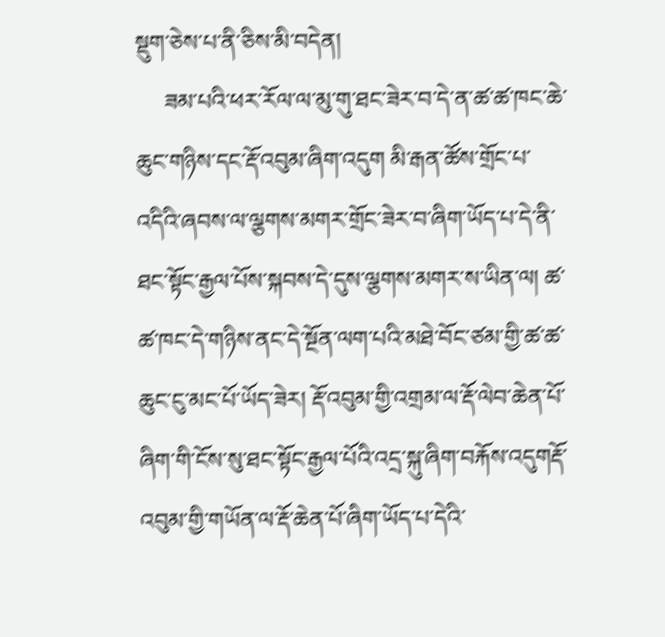སྡུག་ཅེས་པ་ནི་ཅིས་མི་བདེན།
     ཟམ་པའི་ཕར་རོལ་ལ་མུ་གུ་ཐང་ཟེར་བ་དེ་ན་ཚ་ཚ་ཁང་ཆེ་ཆུང་གཉིས་དང་རྡོ་འབུམ་ཞིག་འདུག མི་རྒན་ཚོས་གྲོང་པ་འདིའི་ཞབས་ལ་ལྕགས་མགར་གྲོང་ཟེར་བ་ཞིག་ཡོད་པ་དེ་ནི་ཐང་སྟོང་རྒྱལ་པོས་སྐབས་དེ་དུས་ལྕགས་མགར་ས་ཡིན་ལ། ཚ་ཚ་ཁང་དེ་གཉིས་ནང་དེ་སྔོན་ལག་པའི་མཐེ་བོང་ཙམ་གྱི་ཚ་ཚ་ཆུང་ངུ་མང་པོ་ཡོད་ཟེར། རྡོ་འབུམ་གྱི་འགྲམ་ལ་རྡོ་ལེབ་ཆེན་པོ་ཞིག་གི་ངོས་སུ་ཐང་སྟོང་རྒྱལ་པོའི་འདྲ་སྐུ་ཞིག་བརྐོས་འདུགརྡོ་འབུམ་གྱི་གཡོན་ལ་རྡོ་ཆེན་པོ་ཞིག་ཡོད་པ་དེའི་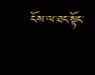ངོས་ལ་ཐང་སྟོང་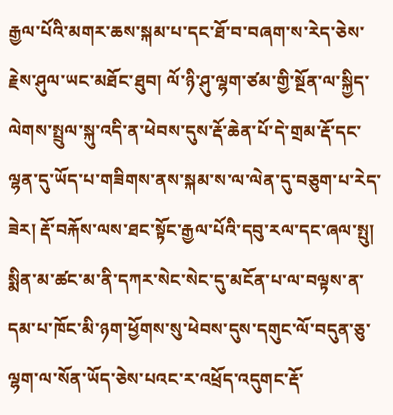རྒྱལ་པོའི་མགར་ཆས་སྐམ་པ་དང་ཐོ་བ་བཞག་ས་རེད་ཅེས་རྗེས་ཤུལ་ཡང་མཐོང་ཐུབ། ལོ་ཉི་ཤུ་ལྷག་ཙམ་གྱི་སྔོན་ལ་སྐྱིད་ལེགས་སྤྲུལ་སྐུ་འདི་ན་ཕེབས་དུས་རྡོ་ཆེན་པོ་དེ་གྲམ་རྡོ་དང་ལྷན་དུ་ཡོད་པ་གཟིགས་ནས་སྐམ་ས་ལ་ལེན་དུ་བཅུག་པ་རེད་ཟེར། རྡོ་བརྐོས་ལས་ཐང་སྟོང་རྒྱལ་པོའི་དབུ་རལ་དང་ཞལ་སྤུ། སྨིན་མ་ཚང་མ་ནི་དཀར་སེང་སེང་དུ་མངོན་པ་ལ་བལྟས་ན་དམ་པ་ཁོང་མི་ཉག་ཕྱོགས་སུ་ཕེབས་དུས་དགུང་ལོ་བདུན་ཅུ་ལྷག་ལ་སོན་ཡོད་ཅེས་པའང་ར་འཕྲོད་འདུགང་རྡོ་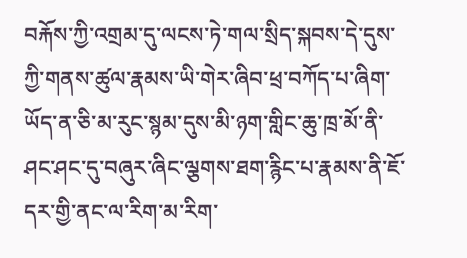བརྐོས་ཀྱི་འགྲམ་དུ་ལངས་ཏེ་གལ་སྲིད་སྐབས་དེ་དུས་ཀྱི་གནས་ཚུལ་རྣམས་ཡི་གེར་ཞིབ་ཕྲ་བཀོད་པ་ཞིག་ཡོད་ན་ཅི་མ་རུང་སྙམ་དུས་མི་ཉག་གླིང་ཆུ་ཁྲ་མོ་ནི་ཤང་ཤང་དུ་བཞུར་ཞིང་ལྕགས་ཐག་རྙིང་པ་རྣམས་ནི་ཇོ་དར་གྱི་ནང་ལ་རིག་མ་རིག་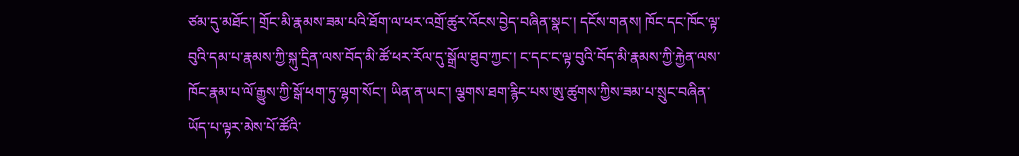ཙམ་དུ་མཐོང་། གྲོང་མི་རྣམས་ཟམ་པའི་ཐོག་ལ་ཕར་འགྲོ་ཚུར་འོངས་བྱེད་བཞིན་སྣང་། དངོས་གནས། ཁོང་དང་ཁོང་ལྟ་བུའི་དམ་པ་རྣམས་ཀྱི་སྐུ་དྲིན་ལས་བོད་མི་ཚོ་ཕར་རོལ་དུ་སྒྲོལ་ཐུབ་ཀྱང་། ང་དང་ང་ལྟ་བུའི་བོད་མི་རྣམས་ཀྱི་རྐྱེན་ལས་ཁོང་རྣམ་པ་ལོ་རྒྱུས་ཀྱི་སྒོ་ཕག་ཏུ་ལྷག་སོང་། ཡིན་ན་ཡང་། ལྕགས་ཐག་རྙིང་པས་ཨུ་ཚུགས་ཀྱིས་ཟམ་པ་སྲུང་བཞིན་ཡོད་པ་ལྟར་མེས་པོ་ཚོའི་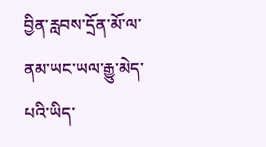བྱིན་རླབས་དྲོན་མོ་ལ་ནམ་ཡང་ཡལ་རྒྱུ་མེད་པའི་ཡིད་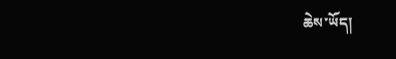ཆེས་ཡོད།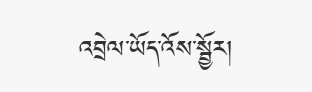འབྲེལ་ཡོད་འོས་སྦྱོར།